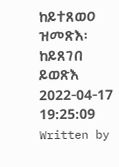ከይተጸወዐ ዝመጽእ፡ ከይጸገበ ይወጽእ
2022-04-17 19:25:09 Written by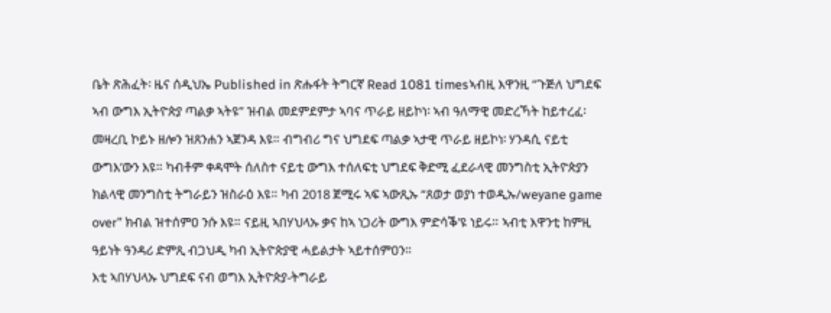ቤት ጽሕፈት፡ ዜና ሰዲህኤ Published in ጽሑፋት ትግርኛ Read 1081 timesኣብዚ እዋንዚ “ጉጅለ ህግደፍ ኣብ ውግእ ኢትዮጵያ ጣልቃ ኣትዩ” ዝብል መደምደምታ ኣባና ጥራይ ዘይኮነ፡ ኣብ ዓለማዊ መድረኻት ከይተረፈ፡ መዛረቢ ኮይኑ ዘሎን ዝጸንሐን ኣጀንዳ እዩ። ብግብሪ ግና ህግደፍ ጣልቃ ኣታዊ ጥራይ ዘይኮነ፡ ሃንዳሲ ናይቲ ውግእ’ውን እዩ። ካብቶም ቀዳሞት ሰለስተ ናይቲ ውግእ ተሰለፍቲ ህግደፍ ቅድሚ ፈደራላዊ መንግስቲ ኢትዮጵያን ክልላዊ መንግስቲ ትግራይን ዝስራዕ እዩ። ካብ 2018 ጀሚሩ ኣፍ ኣውጺኡ “ጸወታ ወያነ ተወዲኡ/weyane game over” ክብል ዝተሰምዐ ንሱ እዩ። ናይዚ ኣበሃህላኡ ቃና ከኣ ነጋሪት ውግእ ምድሳቕ’ዩ ነይሩ። ኣብቲ እዋንቲ ከምዚ ዓይነት ዓንዳሪ ድምጺ ብጋህዲ ካብ ኢትዮጵያዊ ሓይልታት ኣይተሰምዐን።
እቲ ኣበሃህላኡ ህግደፍ ናብ ወግእ ኢትዮጵያ-ትግራይ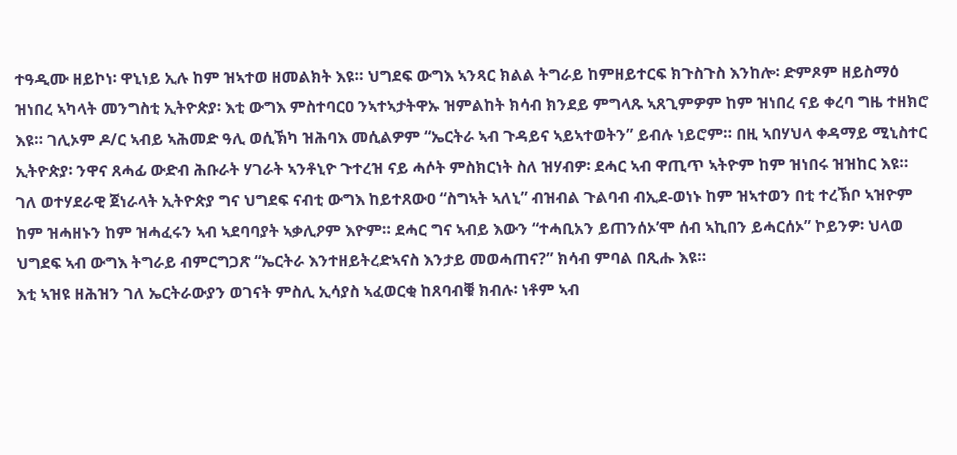ተዓዲሙ ዘይኮነ፡ ዋኒነይ ኢሉ ከም ዝኣተወ ዘመልክት እዩ። ህግደፍ ውግእ ኣንጻር ክልል ትግራይ ከምዘይተርፍ ክጉስጉስ እንከሎ፡ ድምጾም ዘይስማዕ ዝነበረ ኣካላት መንግስቲ ኢትዮጵያ፡ እቲ ውግእ ምስተባርዐ ንኣተኣታትዋኡ ዝምልከት ክሳብ ክንደይ ምግላጹ ኣጸጊምዎም ከም ዝነበረ ናይ ቀረባ ግዜ ተዘክሮ እዩ። ገሊኦም ዶ/ር ኣብይ ኣሕመድ ዓሊ ወሲኽካ ዝሕባእ መሲልዎም “ኤርትራ ኣብ ጉዳይና ኣይኣተወትን” ይብሉ ነይሮም። በዚ ኣበሃህላ ቀዳማይ ሚኒስተር ኢትዮጵያ፡ ንዋና ጸሓፊ ውድብ ሕቡራት ሃገራት ኣንቶኒዮ ጉተረዝ ናይ ሓሶት ምስክርነት ስለ ዝሃብዎ፡ ደሓር ኣብ ዋጢጥ ኣትዮም ከም ዝነበሩ ዝዝከር እዩ። ገለ ወተሃደራዊ ጀነራላት ኢትዮጵያ ግና ህግደፍ ናብቲ ውግእ ከይተጸውዐ “ስግኣት ኣለኒ” ብዝብል ጉልባብ ብኢደ-ወነኑ ከም ዝኣተወን በቲ ተረኽቦ ኣዝዮም ከም ዝሓዘኑን ከም ዝሓፈሩን ኣብ ኣደባባያት ኣቃሊዖም እዮም። ደሓር ግና ኣብይ እውን “ተሓቢአን ይጠንሰኦ’ሞ ሰብ ኣኪበን ይሓርሰኦ” ኮይንዎ፡ ህላወ ህግደፍ ኣብ ውግእ ትግራይ ብምርግጋጽ “ኤርትራ እንተዘይትረድኣናስ እንታይ መወሓጠና?” ክሳብ ምባል በጺሑ እዩ።
እቲ ኣዝዩ ዘሕዝን ገለ ኤርትራውያን ወገናት ምስሊ ኢሳያስ ኣፈወርቂ ከጸባብቑ ክብሉ፡ ነቶም ኣብ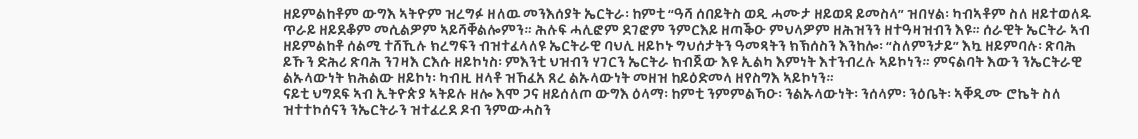ዘይምልከቶም ውግእ ኣትዮም ዝረግፉ ዘለዉ መንእሰያት ኤርትራ፡ ከምቲ “ዓሻ ሰበይትስ ወዲ ሓሙታ ዘይወዳ ይመስላ” ዝበሃል፡ ካብኣቶም ስለ ዘይተወለዱ ጥራይ ዘይደቆም መሲልዎም ኣይሻቐልሎምን። ሕሉፍ ሓሊፎም ደገፎም ንምርእይ ዘጣቕዑ ምህላዎም ዘሕዝንን ዘተዓዛዝብን እዩ። ሰራዊት ኤርትራ ኣብ ዘይምልከቶ ሰልሚ ተሸኺሉ ክረግፍን ብዝተፈላለዩ ኤርትራዊ ባህሊ ዘይኮኑ ግህሰታትን ዓመጻትን ክኽሰስን እንከሎ፡ “ስለምንታይ” እኳ ዘይምባሉ፡ ጽባሕ ይኹን ድሕሪ ጽባሕ ንገዛእ ርእሱ ዘይኮነስ፡ ምእንቲ ህዝብን ሃገርን ኤርትራ ክብጀው እዩ ኢልካ እምነት እተንብረሉ ኣይኮነን። ምናልባት እውን ንኤርትራዊ ልኡላውነት ክሕልው ዘይኮነ፡ ካብዚ ዘላቶ ዝኸፈአ ጸረ ልኡላውነት መዘዝ ከይዕድመላ ዘየስግእ ኣይኮነን።
ናይቲ ህግደፍ ኣብ ኢትዮጵያ ኣትይሉ ዘሎ እሞ ጋና ዘይሰለጦ ውግእ ዕላማ፡ ከምቲ ንምምልኻዑ፡ ንልኡላውነት፡ ንሰላም፡ ንዕቤት፡ ኣቐዲሙ ሮኬት ስለ ዝተተኮሰናን ንኤርትራን ዝተፈረደ ዶብ ንምውሓስን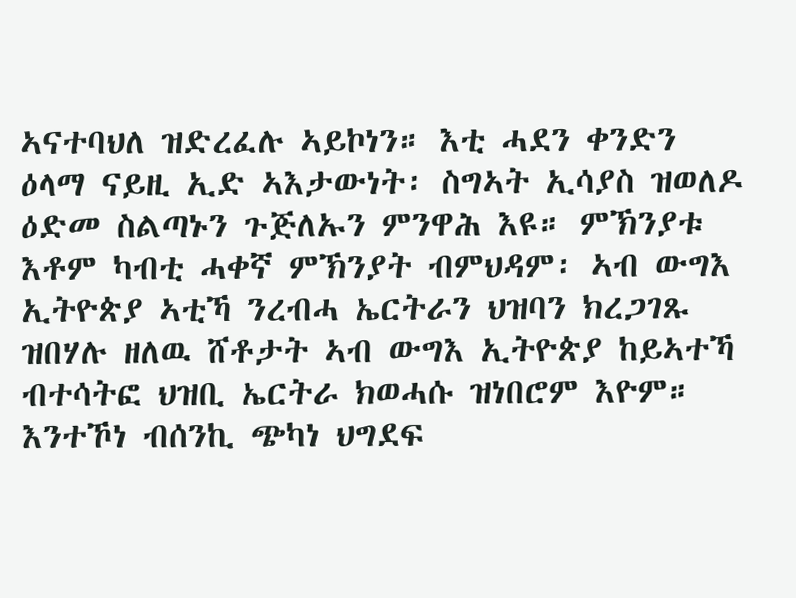ኣናተባህለ ዝድረፈሉ ኣይኮነን። እቲ ሓደን ቀንድን ዕላማ ናይዚ ኢድ ኣእታውነት፡ ስግኣት ኢሳያስ ዝወለዶ ዕድመ ስልጣኑን ጉጅለኡን ምንዋሕ እዩ። ምኽንያቱ እቶም ካብቲ ሓቀኛ ምኽንያት ብምህዳም፡ ኣብ ውግእ ኢትዮጵያ ኣቲኻ ንረብሓ ኤርትራን ህዝባን ክረጋገጹ ዝበሃሉ ዘለዉ ሸቶታት ኣብ ውግእ ኢትዮጵያ ከይኣተኻ ብተሳትፎ ህዝቢ ኤርትራ ክወሓሱ ዝነበሮም እዮም። እንተኾነ ብሰንኪ ጭካነ ህግደፍ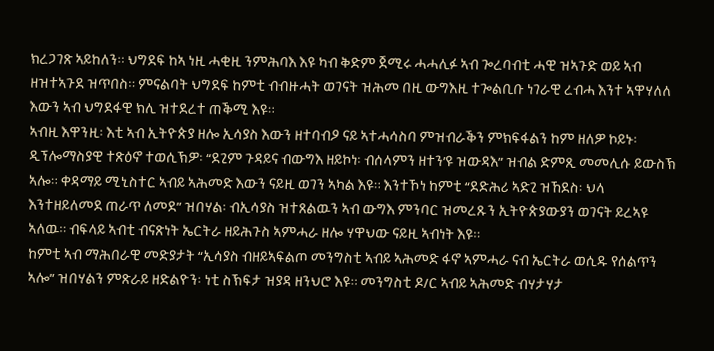ክረጋገጽ ኣይከለን። ህግደፍ ከኣ ነዚ ሓቂዚ ንምሕባእ እዩ ካብ ቅድም ጀሚሩ ሓሓሊፉ ኣብ ጐረባብቲ ሓዊ ዝኣጉድ ወይ ኣብ ዘዝተኣጉደ ዝጥበስ። ምናልባት ህግደፍ ከምቲ ብብዙሓት ወገናት ዝሕመ በዚ ውግእዚ ተጐልቢቡ ነገራዊ ረብሓ እንተ ኣዋሃለለ እውን ኣብ ህግደፋዊ ክሊ ዝተደረተ ጠቕሚ እዩ።
ኣብዚ እዋንዚ፡ እቲ ኣብ ኢትዮጵያ ዘሎ ኢሳያስ እውን ዘተባብዖ ናይ ኣተሓሳስባ ምዝብራቕን ምክፍፋልን ከም ዘለዎ ኮይኑ፡ ዲፕሎማስያዊ ተጽዕኖ ተወሲኽዎ፡ “ደጊም ጉዳይና ብውግእ ዘይኮነ፡ ብሰላምን ዘተን’ዩ ዝውዳእ” ዝብል ድምጺ መመሊሱ ይውስኽ ኣሎ። ቀዳማይ ሚኒስተር ኣብይ ኣሕመድ እውን ናይዚ ወገን ኣካል እዩ። እንተኾነ ከምቲ “ደድሕሪ ኣድጊ ዝኸደስ፡ ህላ እንተዘይለመደ ጠራጥ ለመደ” ዝበሃል፡ ብኢሳያስ ዝተጸልዉን ኣብ ውግእ ምንባር ዝመረጹን ኢትዮጵያውያን ወገናት ይረኣዩ ኣለዉ። ብፍላይ ኣብቲ ብናጽነት ኤርትራ ዘይሕጉስ ኣምሓራ ዘሎ ሃዋህው ናይዚ ኣብነት እዩ።
ከምቲ ኣብ ማሕበራዊ መድያታት “ኢሳያስ ብዘይኣፍልጦ መንግስቲ ኣብይ ኣሕመድ ፋኖ ኣምሓራ ናብ ኤርትራ ወሲዱ የሰልጥን ኣሎ” ዝበሃልን ምጽራይ ዘድልዮን፡ ነቲ ስኽፍታ ዝያዳ ዘንህሮ እዩ። መንግስቲ ዶ/ር ኣብይ ኣሕመድ ብሃታሃታ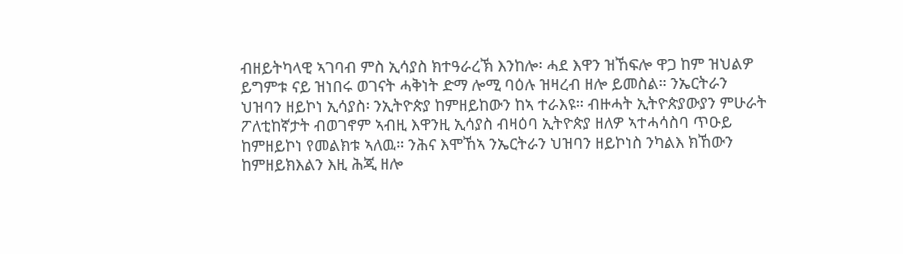ብዘይትካላዊ ኣገባብ ምስ ኢሳያስ ክተዓራረኽ እንከሎ፡ ሓደ እዋን ዝኸፍሎ ዋጋ ከም ዝህልዎ ይግምቱ ናይ ዝነበሩ ወገናት ሓቅነት ድማ ሎሚ ባዕሉ ዝዛረብ ዘሎ ይመስል። ንኤርትራን ህዝባን ዘይኮነ ኢሳያስ፡ ንኢትዮጵያ ከምዘይከውን ከኣ ተራእዩ። ብዙሓት ኢትዮጵያውያን ምሁራት ፖለቲከኛታት ብወገኖም ኣብዚ እዋንዚ ኢሳያስ ብዛዕባ ኢትዮጵያ ዘለዎ ኣተሓሳስባ ጥዑይ ከምዘይኮነ የመልክቱ ኣለዉ። ንሕና እሞኸኣ ንኤርትራን ህዝባን ዘይኮነስ ንካልእ ክኸውን ከምዘይክእልን እዚ ሕጂ ዘሎ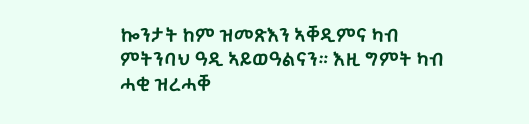ኰንታት ከም ዝመጽእን ኣቐዲምና ካብ ምትንባህ ዓዲ ኣይወዓልናን። እዚ ግምት ካብ ሓቂ ዝረሓቐ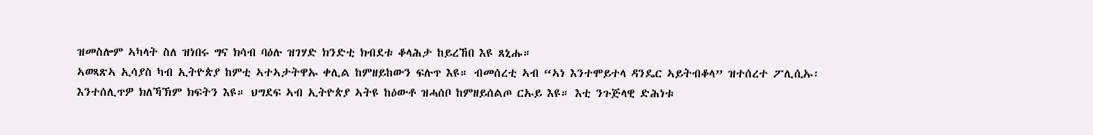ዝመስሎም ኣካላት ስለ ዝነበሩ ግና ክሳብ ባዕሉ ዝገሃድ ክንድቲ ክብደቱ ቆላሕታ ከይረኸበ እዩ ጸኒሑ።
ኣወጻጽኣ ኢሳያስ ካብ ኢትዮጵያ ከምቲ ኣተኣታትዋኡ ቀሊል ከምዘይከውን ፍሉጥ እዩ። ብመሰረቲ ኣብ “ኣነ እንተሞይተላ ዳንዴር ኣይትብቆላ” ዝተሰረተ ፖሊሲኡ፡ እንተሰሊጥዎ ክለኻኽም ክፍትን እዩ። ህግደፍ ኣብ ኢትዮጵያ ኣትዩ ከዕውቶ ዝሓሰቦ ከምዘይሰልጦ ርኡይ እዩ። እቲ ንጉጅላዊ ድሕነቱ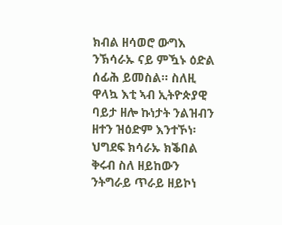ክብል ዘሳወሮ ውግእ ንኽሳራኡ ናይ ምዃኑ ዕድል ሰፊሕ ይመስል። ስለዚ ዋላኳ እቲ ኣብ ኢትዮጵያዊ ባይታ ዘሎ ኩነታት ንልዝብን ዘተን ዝዕድም እንተኾነ፡ ህግደፍ ክሳራኡ ክቕበል ቅሩብ ስለ ዘይከውን ንትግራይ ጥራይ ዘይኮነ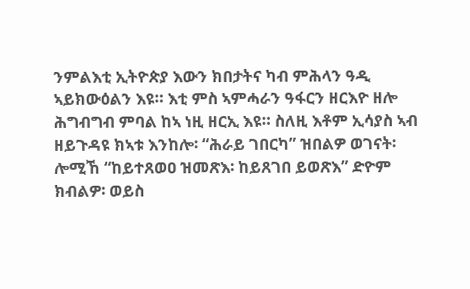ንምልእቲ ኢትዮጵያ እውን ክበታትና ካብ ምሕላን ዓዲ ኣይክውዕልን እዩ። እቲ ምስ ኣምሓራን ዓፋርን ዘርእዮ ዘሎ ሕግብግብ ምባል ከኣ ነዚ ዘርኢ እዩ። ስለዚ እቶም ኢሳያስ ኣብ ዘይጉዳዩ ክኣቱ እንከሎ፡ “ሕራይ ገበርካ” ዝበልዎ ወገናት፡ ሎሚኸ “ከይተጸወዐ ዝመጽእ፡ ከይጸገበ ይወጽእ” ድዮም ክብልዎ፡ ወይስ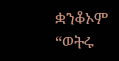ቋንቆኦም “ወትሩ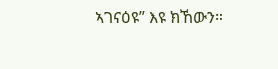ኣገናዕዩ” እዩ ክኸውን።